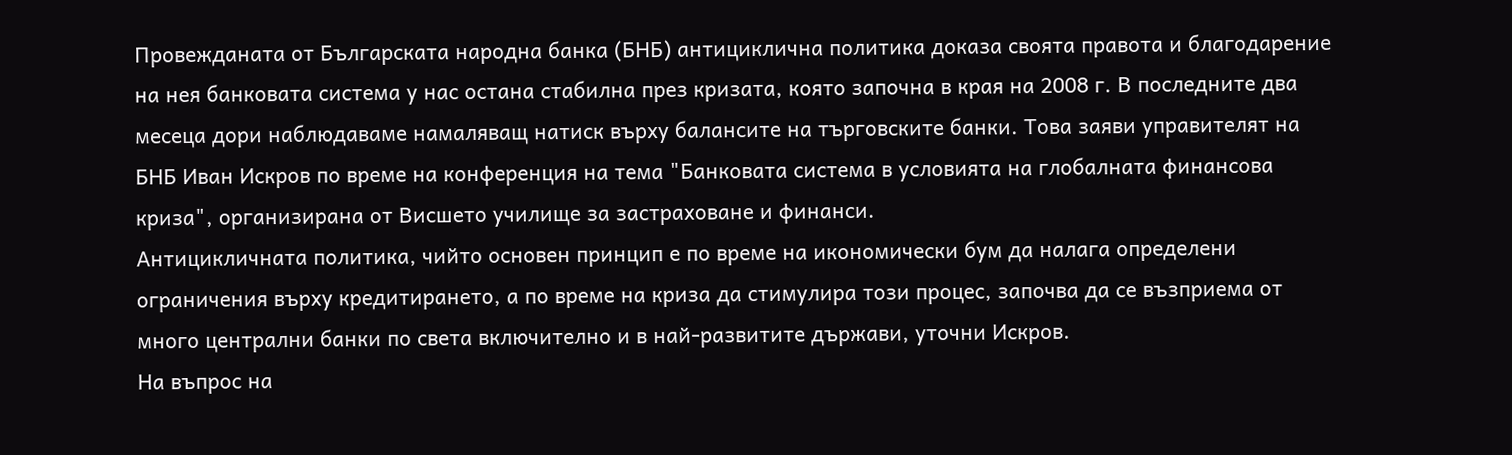Провежданата от Българската народна банка (БНБ) антициклична политика доказа своята правота и благодарение на нея банковата система у нас остана стабилна през кризата, която започна в края на 2008 г. В последните два месеца дори наблюдаваме намаляващ натиск върху балансите на търговските банки. Това заяви управителят на БНБ Иван Искров по време на конференция на тема "Банковата система в условията на глобалната финансова криза", организирана от Висшето училище за застраховане и финанси.
Антицикличната политика, чийто основен принцип е по време на икономически бум да налага определени ограничения върху кредитирането, а по време на криза да стимулира този процес, започва да се възприема от много централни банки по света включително и в най-развитите държави, уточни Искров.
На въпрос на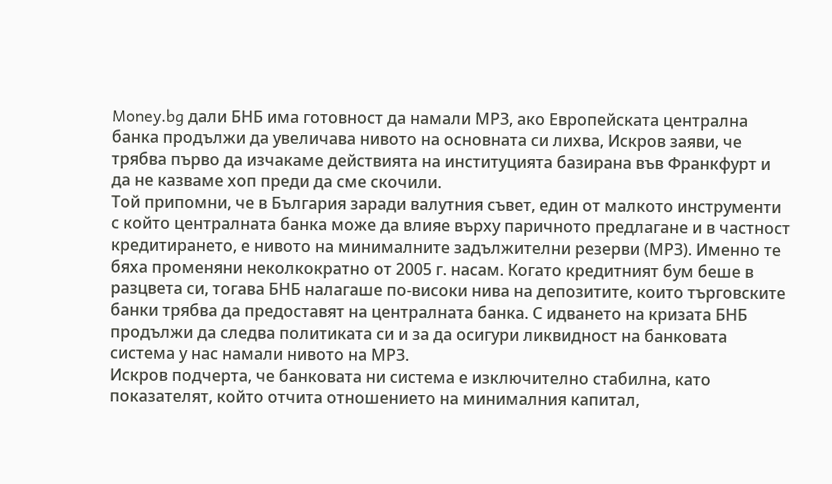Money.bg дали БНБ има готовност да намали МРЗ, ако Европейската централна банка продължи да увеличава нивото на основната си лихва, Искров заяви, че трябва първо да изчакаме действията на институцията базирана във Франкфурт и да не казваме хоп преди да сме скочили.
Той припомни, че в България заради валутния съвет, един от малкото инструменти с който централната банка може да влияе върху паричното предлагане и в частност кредитирането, е нивото на минималните задължителни резерви (МРЗ). Именно те бяха променяни неколкократно от 2005 г. насам. Когато кредитният бум беше в разцвета си, тогава БНБ налагаше по-високи нива на депозитите, които търговските банки трябва да предоставят на централната банка. С идването на кризата БНБ продължи да следва политиката си и за да осигури ликвидност на банковата система у нас намали нивото на МРЗ.
Искров подчерта, че банковата ни система е изключително стабилна, като показателят, който отчита отношението на минималния капитал,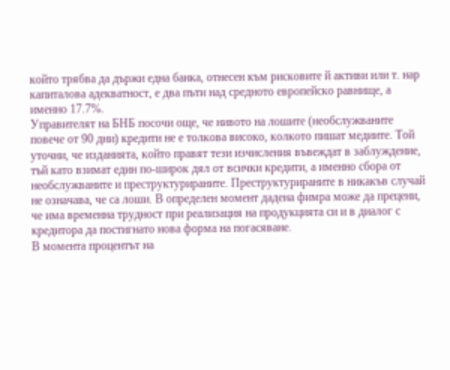който трябва да държи една банка, отнесен към рисковите й активи или т. нар капиталова адекватност, е два пъти над средното европейско равнище, а именно 17.7%.
Управителят на БНБ посочи още, че нивото на лошите (необслужваните повече от 90 дни) кредити не е толкова високо, колкото пишат медиите. Той уточни, че изданията, който правят тези изчисления въвеждат в заблуждение, тъй като взимат един по-широк дял от всички кредити, а именно сбора от необслужваните и преструктурираните. Преструктурираните в никакъв случай не означава, че са лоши. В определен момент дадена фимра може да прецени, че има временна трудност при реализация на продукцията си и в диалог с кредитора да постигнато нова форма на погасяване.
В момента процентът на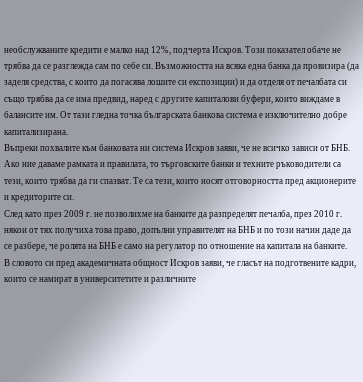необслужваните кредити е малко над 12%, подчерта Искров. Този показател обаче не трябва да се разглежда сам по себе си. Възможността на всяка една банка да провизира (да заделя средства, с които да погасява лошите си експозиции) и да отделя от печалбата си също трябва да се има предвид, наред с другите капиталови буфери, които виждаме в балансите им. От тази гледна точка българската банкова система е изключително добре капитализирана.
Въпреки похвалите към банковата ни система Искров заяви, че не всичко зависи от БНБ. Ако ние даваме рамката и правилата, то търговските банки и техните ръководители са тези, които трябва да ги спазват. Те са тези, които носят отговорността пред акционерите и кредиторите си.
След като през 2009 г. не позволихме на банките да разпределят печалба, през 2010 г. някои от тях получиха това право, допълни управителят на БНБ и по този начин даде да се разбере, че ролята на БНБ е само на регулатор по отношение на капитала на банките.
В словото си пред академичната общност Искров заяви, че гласът на подготвените кадри, които се намират в университетите и различните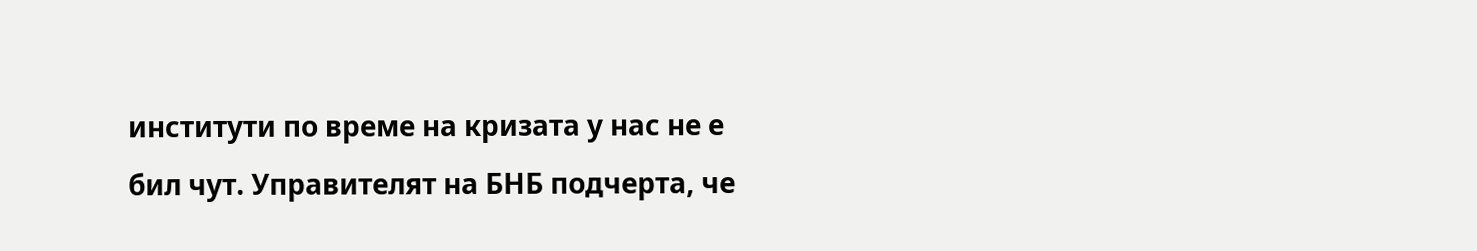институти по време на кризата у нас не е бил чут. Управителят на БНБ подчерта, че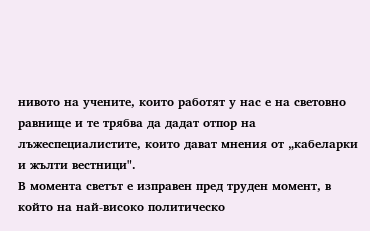нивото на учените, които работят у нас е на световно равнище и те трябва да дадат отпор на лъжеспециалистите, които дават мнения от „кабеларки и жълти вестници".
В момента светът е изправен пред труден момент, в който на най-високо политическо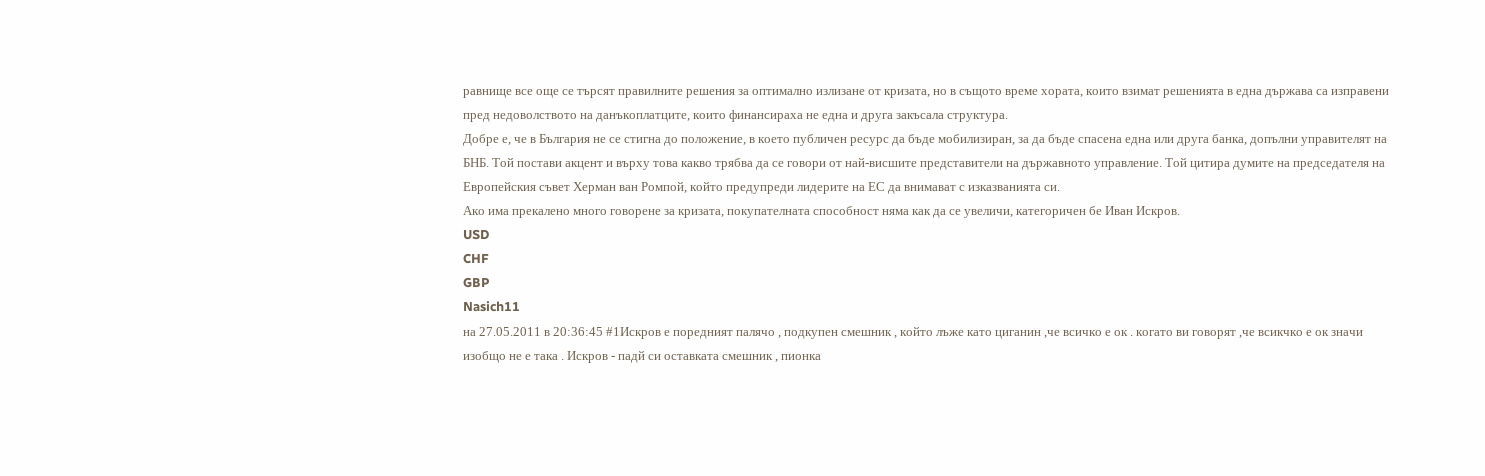равнище все още се търсят правилните решения за оптимално излизане от кризата, но в същото време хората, които взимат решенията в една държава са изправени пред недоволството на данъкоплатците, които финансираха не една и друга закъсала структура.
Добре е, че в България не се стигна до положение, в което публичен ресурс да бъде мобилизиран, за да бъде спасена една или друга банка, допълни управителят на БНБ. Той постави акцент и върху това какво трябва да се говори от най-висшите представители на държавното управление. Той цитира думите на председателя на Европейския съвет Херман ван Ромпой, който предупреди лидерите на ЕС да внимават с изказванията си.
Ако има прекалено много говорене за кризата, покупателната способност няма как да се увеличи, категоричен бе Иван Искров.
USD
CHF
GBP
Nasich11
на 27.05.2011 в 20:36:45 #1Искров е поредният палячо , подкупен смешник , който лъже като циганин ,че всичко е ок . когато ви говорят ,че всикчко е ок значи изобщо не е така . Искров - падй си оставката смешник , пионка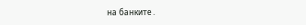на банките .